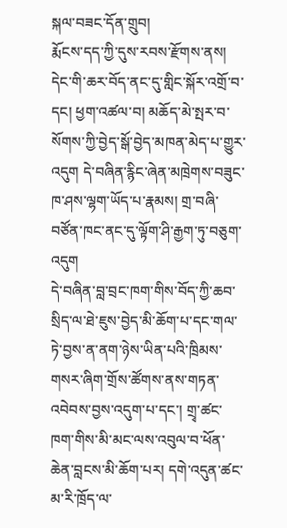སྐལ་བཟང་དོན་གྲུབ།
རྨོངས་དད་ཀྱི་དུས་རབས་རྫོགས་ནས། དེང་གི་ཆར་བོད་ནང་དུ་གླིང་སྐོར་འགྲོ་བ་དང། ཕྱག་འཚལ་བ། མཆོད་མེ་སྤར་བ་སོགས་ཀྱི་བྱེད་སྒོ་བྱེད་མཁན་མེད་པ་གྱུར་འདུག དེ་བཞིན་རྙིང་ཞེན་མཁྲེགས་བཟུང་ཁ་ཤས་ལྷག་ཡོད་པ་རྣམས། གྲ་བཞི་བཙོན་ཁང་ནང་དུ་ལྟོག་ཤི་རྒྱག་ཏུ་བཅུག་འདུག
དེ་བཞིན་བླ་བྲང་ཁག་གིས་བོད་ཀྱི་ཆབ་སྲིད་ལ་ཐེ་ཇུས་བྱེད་མི་ཆོག་པ་དང་གལ་ཏེ་བྱས་ན་ནག་ཉེས་ཡིན་པའི་ཁྲིམས་གསར་ཞིག་གྲོས་ཚོགས་ནས་གཏན་འབེབས་བྱས་འདུག་པ་དང་། གྲྭ་ཚང་ཁག་གིས་མི་མང་ལས་འབུལ་བ་ཕོན་ཆེན་བླངས་མི་ཆོག་པར། དགེ་འདུན་ཚང་མ་རི་ཁྲོད་ལ་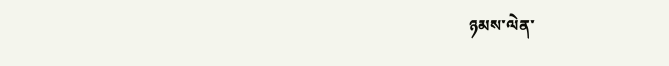ཉམས་ལེན་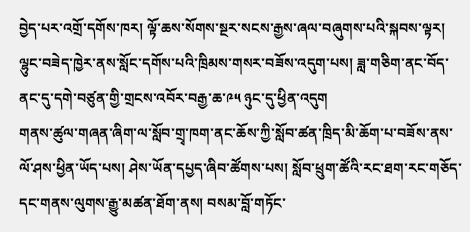བྱེད་པར་འགྲོ་དགོས་ཁར། ལྟོ་ཆས་སོགས་སྔར་སངས་རྒྱས་ཞལ་བཞུགས་པའི་སྐབས་ལྟར། ལྷུང་བཟེད་ཁྱེར་ནས་སློང་དགོས་པའི་ཁྲིམས་གསར་བཟོས་འདུག་པས། ཟླ་གཅིག་ནང་བོད་ནང་དུ་དགེ་བཙུན་གྱི་གྲངས་འབོར་བརྒྱ་ཆ་༩༥ ཉུང་དུ་ཕྱིན་འདུག
གནས་ཚུལ་གཞན་ཞིག་ལ་སློབ་གྲྭ་ཁག་ནང་ཆོས་ཀྱི་སློབ་ཚན་ཁྲིད་མི་ཆོག་པ་བཟོས་ནས་ལོ་ཤས་ཕྱིན་ཡོད་པས། ཤེས་ཡོན་དཔྱད་ཞིབ་ཚོགས་པས། སློབ་ཕྲུག་ཚོའི་རང་ཐག་རང་གཅོད་དང་གནས་ལུགས་རྒྱུ་མཚན་ཐོག་ནས། བསམ་བློ་གཏོང་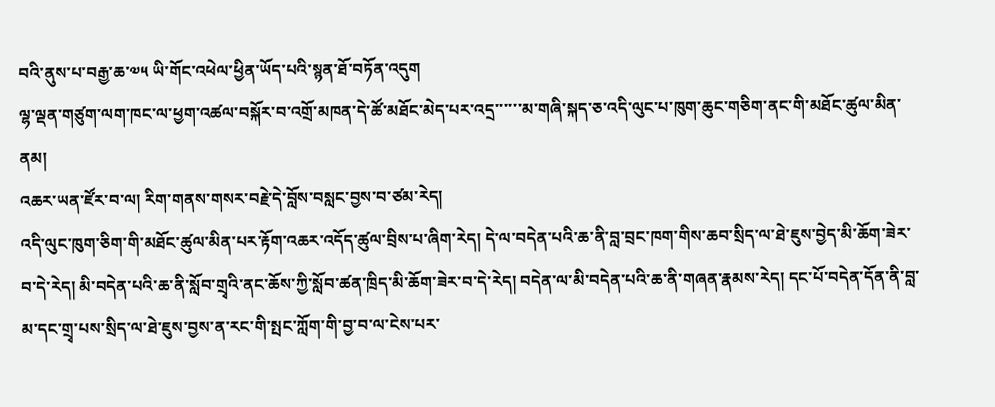བའི་ནུས་པ་བརྒྱ་ཆ་༧༥ ཡི་གོང་འཕེལ་ཕྱིན་ཡོད་པའི་སྙན་ཐོ་བཏོན་འདུག
ལྷ་ལྡན་གཙུག་ལག་ཁང་ལ་ཕྱག་འཚལ་བསྐོར་བ་འགྲོ་མཁན་དེ་ཚོ་མཐོང་མེད་པར་འདྲ་་་་་་མ་གཞི་སྐད་ཅ་འདི་ལུང་པ་ཁུག་ཆུང་གཅིག་ནང་གི་མཐོང་ཚུལ་མིན་ནམ།
འཆར་ཡན་ཛོར་བ་ལ། རིག་གནས་གསར་བརྗེ་དེ་བློས་བསླང་བྱས་བ་ཙམ་རེད།
འདི་ལུང་ཁུག་ཅིག་གི་མཐོང་ཚུལ་མིན་པར་རྟོག་འཆར་འདོད་ཚུལ་བྲིས་པ་ཞིག་རེད། དེ་ལ་བདེན་པའི་ཆ་ནི་བླ་བྲང་ཁག་གིས་ཆབ་སྲིད་ལ་ཐེ་ཇུས་བྱེད་མི་ཆོག་ཟེར་བ་དེ་རེད། མི་བདེན་པའི་ཆ་ནི་སློབ་གྲྭའི་ནང་ཆོས་ཀྱི་སློབ་ཚན་ཁྲིད་མི་ཆོག་ཟེར་བ་དེ་རེད། བདེན་ལ་མི་བདེན་པའི་ཆ་ནི་གཞན་རྣམས་རེད། དང་པོ་བདེན་དོན་ནི་བླ་མ་དང་གྲྭ་པས་སྲིད་ལ་ཐེ་ཇུས་བྱས་ན་རང་གི་སྤང་ཀློག་གི་བྱ་བ་ལ་ངེས་པར་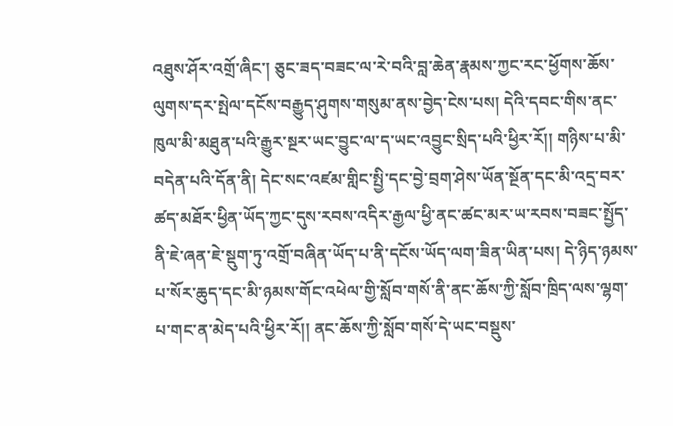འཐུས་ཤོར་འགྲོ་ཞིང་། ཅུང་ཟད་བཟང་ལ་རེ་བའི་བླ་ཆེན་རྣམས་ཀྱང་རང་ཕྱོགས་ཆོས་ལུགས་དར་སྤེལ་དངོས་བརྒྱུད་ཤུགས་གསུམ་ནས་བྱེད་ངེས་པས། དེའི་དབང་གིས་ནང་ཁུལ་མི་མཐུན་པའི་རྒྱུར་སྔར་ཡང་བྱུང་ལ་ད་ཡང་འབྱུང་སྲིད་པའི་ཕྱིར་རོ།། གཉིས་པ་མི་བདེན་པའི་དོན་ནི། དེང་སང་འཛམ་གླིང་སྤྱི་དང་བྱེ་བྲག་ཤེས་ཡོན་སྔོན་དང་མི་འདྲ་བར་ཚད་མཐོར་ཕྱིན་ཡོད་ཀྱང་དུས་རབས་འདིར་རྒྱལ་ཕྱི་ནང་ཚང་མར་ཡ་རབས་བཟང་སྤྱོད་ནི་ཇེ་ཞན་ཇེ་སྡུག་ཏུ་འགྲོ་བཞིན་ཡོད་པ་ནི་དངོས་ཡོད་ལག་ཟིན་ཡིན་པས། དེ་ཉིད་ཉམས་པ་སོར་ཆུད་དང་མི་ཉམས་གོང་འཕེལ་གྱི་སློབ་གསོ་ནི་ནང་ཆོས་ཀྱི་སློབ་ཁྲིད་ལས་ལྷག་པ་གང་ན་མེད་པའི་ཕྱིར་རོ།། ནང་ཆོས་ཀྱི་སློབ་གསོ་དེ་ཡང་བསྡུས་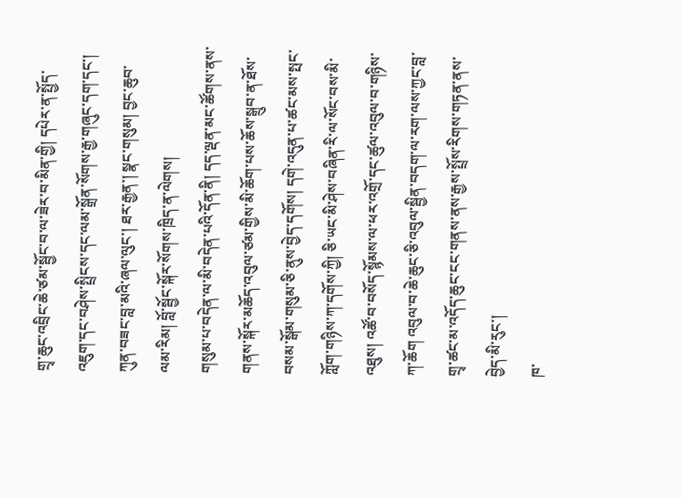གྲྭ་ཆུང་འབྲིང་ཆེ་ཙམ་སྦྱོང་བ་ལ་ཟེར་བ་མིན་གྱི། དཔེར་ན་སྤྱོད་འཇུག་དང་བཤེས་སྤྲིངས་དང་ལམ་སྒྲོན་སོགས་རྒྱ་གཞུང་དག་དང་། ཀུན་བཟང་བླ་མའི་ཞལ་ལུང་། ཐར་རྒྱན་། སྣང་གསུམ། བྱང་ཆུབ་ལམ་རིམ། བློ་སྦྱོང་སྐོར་སོགས་ཁྲིད་ན་ལེགས།
གསུམ་པ་བདེན་ལ་མི་བདེན་པའི་དོན་ནི། དད་ལྡན་མང་ཚོགས་ནས་གནས་སྐོར་མཆོད་འབུལ་ཙམ་གྱིས་མི་ཆོག་པས་ཆོས་སྒྲུབ་ན་ཐོས་བསམ་སྒོམ་གསུམ་ཅི་ནུས་བྱེད་དགོས། དགེ་འདུན་པ་ཚང་མས་སྤང་ཀློག་གཉིས་ཀ་དགོས་ཀྱི། ཅི་ཡང་མི་ཤེས་བཞིན་རི་ལ་སོང་བས་མི་འཐུས། འཚོ་བ་བསོད་སྙོམས་ལ་ཕར་འགྲོ་དང་ཚུལ་འབུལ་བ་གཉིས་ཀ་ཆོག འབུལ་བ་ཆེ་ཆུང་ཅི་འབུལ་སྦྱིན་བདག་ལ་རག་ལས་ཀྱང་བླ་གྲྭ་ཚང་མ་འདོད་ཆུང་ངང་གནས་ནས་རྒྱས་སྤྲོས་རིགས་གཏན་ནས་བྱེད་མི་རུང་།
ཁ་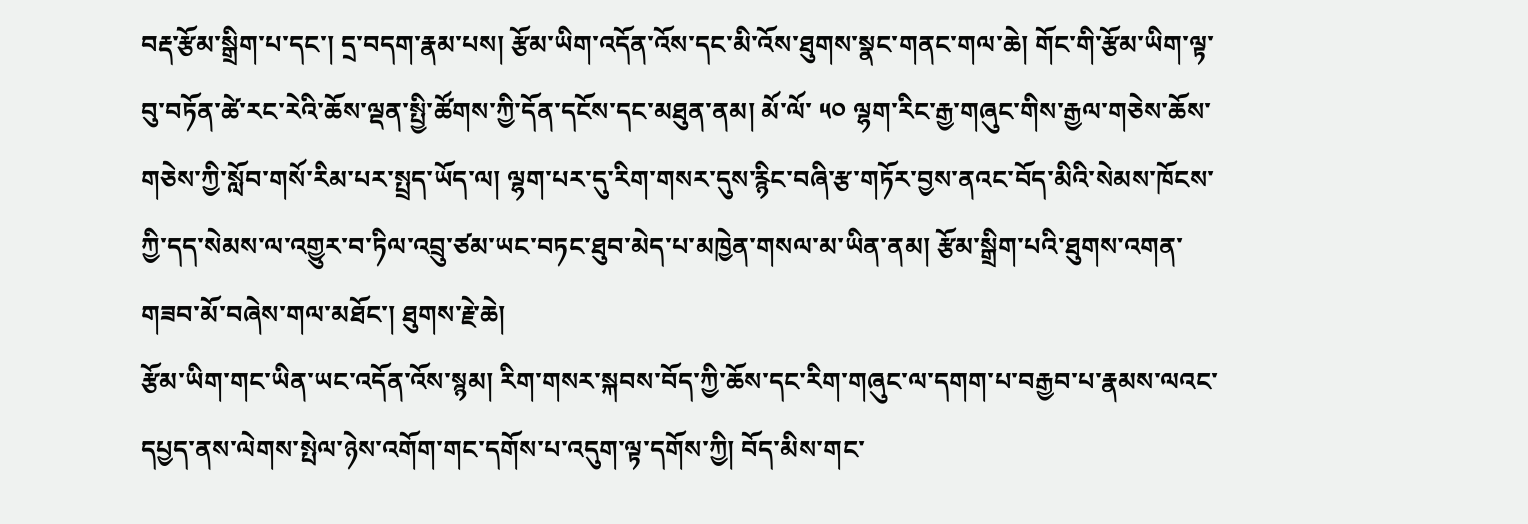བརྡ་རྩོམ་སྒྲིག་པ་དང་། དྲ་བདག་རྣམ་པས། རྩོམ་ཡིག་འདོན་འོས་དང་མི་འོས་ཐུགས་སྣང་གནང་གལ་ཆེ། གོང་གི་རྩོམ་ཡིག་ལྟ་བུ་བཏོན་ཚེ་རང་རེའི་ཆོས་ལྡན་སྤྱི་ཚོགས་ཀྱི་དོན་དངོས་དང་མཐུན་ནམ། མོ་ལོ་ ༥༠ ལྷག་རིང་རྒྱ་གཞུང་གིས་རྒྱལ་གཅེས་ཆོས་གཅེས་ཀྱི་སློབ་གསོ་རིམ་པར་སྤྲད་ཡོད་ལ། ལྷག་པར་དུ་རིག་གསར་དུས་རྙིང་བཞི་རྩ་གཏོར་བྱས་ནའང་བོད་མིའི་སེམས་ཁོངས་ཀྱི་དད་སེམས་ལ་འགྱུར་བ་ཏིལ་འབྲུ་ཙམ་ཡང་བཏང་ཐུབ་མེད་པ་མཁྱེན་གསལ་མ་ཡིན་ནམ། རྩོམ་སྒྲིག་པའི་ཐུགས་འགན་གཟབ་མོ་བཞེས་གལ་མཐོང་། ཐུགས་རྗེ་ཆེ།
རྩོམ་ཡིག་གང་ཡིན་ཡང་འདོན་འོས་སྙམ། རིག་གསར་སྐབས་བོད་ཀྱི་ཆོས་དང་རིག་གཞུང་ལ་དགག་པ་བརྒྱབ་པ་རྣམས་ལའང་དཔྱད་ནས་ལེགས་སྤེལ་ཉེས་འགོག་གང་དགོས་པ་འདུག་ལྟ་དགོས་ཀྱི། བོད་མིས་གང་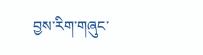བྱས་རིག་གཞུང་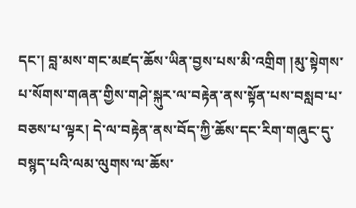དང་། བླ་མས་གང་མཛད་ཆོས་ཡིན་བྱས་པས་མི་འགྲིག །མུ་སྟེགས་པ་སོགས་གཞན་གྱིས་གཤེ་སྐུར་ལ་བརྟེན་ནས་སྟོན་པས་བསླབ་པ་བཅས་པ་ལྟར། དེ་ལ་བརྟེན་ནས་བོད་ཀྱི་ཆོས་དང་རིག་གཞུང་དུ་བསྙད་པའི་ལམ་ལུགས་ལ་ཆོས་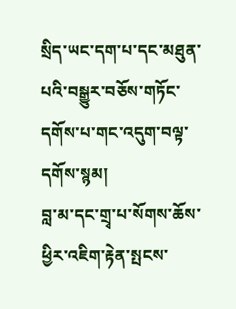སྲིད་ཡང་དག་པ་དང་མཐུན་པའི་བསྒྱུར་བཅོས་གཏོང་དགོས་པ་གང་འདུག་བལྟ་དགོས་སྙམ།
བླ་མ་དང་གྲྭ་པ་སོགས་ཆོས་ཕྱིར་འཇིག་རྟེན་སྤངས་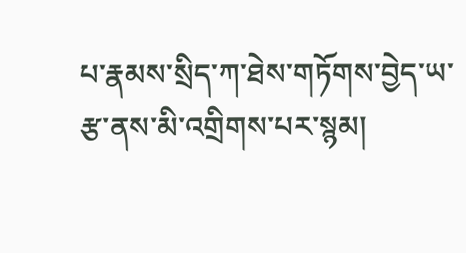པ་རྣམས་སྲིད་ཀ་ཐེས་གཏོགས་བྱེད་ཡ་རྩ་ནས་མི་འགྲིགས་པར་སྙམ།